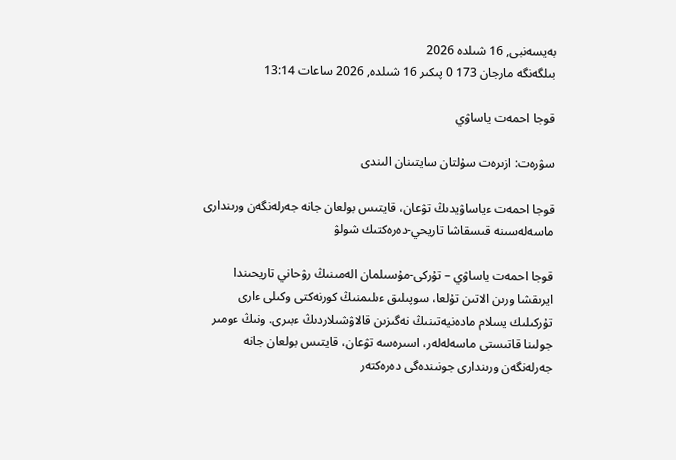بەيسەنبى, 16 شىلدە 2026
بىلگەنگە مارجان 173 0 پىكىر 16 شىلدە, 2026 ساعات 13:14

قوجا احمەت ياساۋي

سۋرەت: ازىرەت سۇلتان سايتىنان الىندى

قوجا احمەت ءياساۋيدىڭ تۋعان، قايتىس بولعان جانە جەرلەنگەن ورىندارى ماسەلەسىنە قىسقاشا تاريحي-دەرەكتىك شولۋ

قوجا احمەت ياساۋي – تۇركى-مۇسىلمان الەمىنىڭ رۋحاني تاريحىندا ايرىقشا ورىن الاتىن تۇلعا، سوپىلىق ءىلىمنىڭ كورنەكتى وكىلى ءارى تۇركىلىك يسلام مادەنيەتىنىڭ نەگىزىن قالاۋشىلاردىڭ ءبىرى. ونىڭ ءومىر جولىنا قاتىستى ماسەلەلەر، اسىرەسە تۋعان، قايتىس بولعان جانە جەرلەنگەن ورىندارى جونىندەگى دەرەكتەر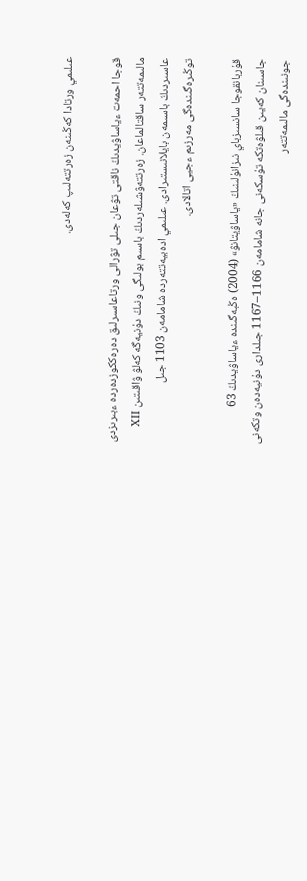عىلىمي ورتادا كەڭىنەن زەرتتەلىپ كەلەدى.

قوجا احمەت ءياساۋيدىڭ ناقتى تۋعان جىلى تۋرالى ورتاعاسىرلىق دەرەككوزدەردە ءبىرىزدى مالىمەتتەر ساقتالماعان. زەرتتەۋشىلەردىڭ باسىم بولىگى ونىڭ دۇنيەگە كەلۋ ۋاقىتىن XII عاسىردىڭ باسىمەن بايلانىستىرادى. عىلىمي ادەبيەتتەردە شامامەن 1103 جىل توڭىرەگىندەگى مەرزىم ءجيى اتالادى.

قۇربانقوجا سانسىزباي نىزانۇلىنىڭ «ياساۋيتانۋ» (2004) ەڭبەگىندە ءياساۋيدىڭ 63 جاسىنان كەيىن قىلۋەتكە تۇسكەنى جانە شامامەن 1166–1167 جىلدارى دۇنيەدەن وتكەنى جونىندەگى مالىمەتتەر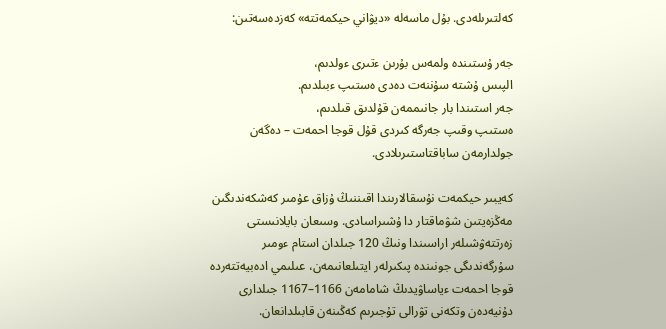كەلتىرىلەدى. بۇل ماسەلە «ديۋاني حيكمەتتە» كەزدەسەتىن:

جەر ۇستىندە ولمەس بۇرىن ءتىرى ءولدىم،
الپىس ۇشتە سۇننەت دەدى ەستىپ ءبىلدىم.
جەر استىندا بار جانىممەن قۇلدىق قىلدىم،
ەستىپ وقىپ جەرگە كىردى قۇل قوجا احمەت – دەگەن جولدارمەن ساباقتاستىرىلادى.

كەيبىر حيكمەت نۇسقالارىندا اقىننىڭ ۇزاق عۇمىر كەشكەندىگىن مەڭزەيتىن شۋماقتار دا ۇشىراسادى. وسىعان بايلانىستى زەرتتەۋشىلەر اراسىندا ونىڭ 120 جىلدان استام ءومىر سۇرگەندىگى جونىندە پىكىرلەر ايتىلعانىمەن، عىلىمي ادەبيەتتەردە قوجا احمەت ءياساۋيدىڭ شامامەن 1166–1167 جىلدارى دۇنيەدەن وتكەنى تۋرالى تۇجىرىم كەڭىنەن قابىلدانعان.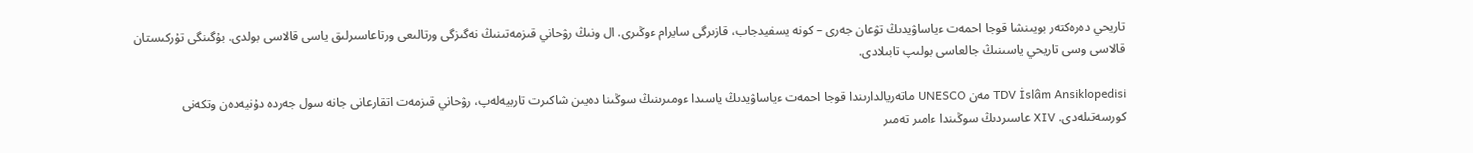تاريحي دەرەكتەر بويىنشا قوجا احمەت ءياساۋيدىڭ تۋعان جەرى – كونە يسفيدجاب، قازىرگى سايرام ءوڭىرى. ال ونىڭ رۋحاني قىزمەتىنىڭ نەگىزگى ورتالىعى ورتاعاسىرلىق ياسى قالاسى بولدى. بۇگىنگى تۇركىستان قالاسى وسى تاريحي ياسىنىڭ جالعاسى بولىپ تابىلادى.

TDV İslâm Ansiklopedisi مەن UNESCO ماتەريالدارىندا قوجا احمەت ءياساۋيدىڭ ياسىدا ءومىرىنىڭ سوڭىنا دەيىن شاكىرت تاربيەلەپ، رۋحاني قىزمەت اتقارعانى جانە سول جەردە دۇنيەدەن وتكەنى كورسەتىلەدى. XIV عاسىردىڭ سوڭىندا ءامىر تەمىر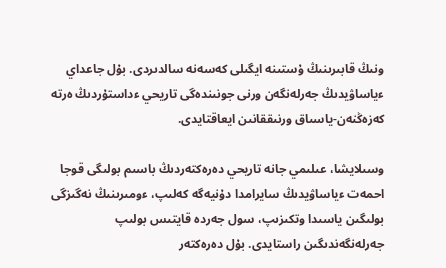ونىڭ قابىرىنىڭ ۇستىنە ايگىلى كەسەنە سالدىردى. بۇل جاعداي ءياساۋيدىڭ جەرلەنگەن ورنى جونىندەگى تاريحي ءداستۇردىڭ ەرتە كەزەڭنەن-ياسىاق ورنىققانىن ايعاقتايدى.

وسىلايشا، عىلىمي جانە تاريحي دەرەكتەردىڭ باسىم بولىگى قوجا احمەت ءياساۋيدىڭ سايرامدا دۇنيەگە كەلىپ، ءومىرىنىڭ نەگىزگى بولىگىن ياسىدا وتكىزىپ، سول جەردە قايتىس بولىپ جەرلەنگەندىگىن راستايدى. بۇل دەرەكتەر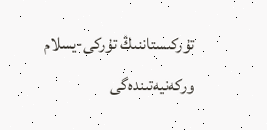تۇركىستاننىڭ تۇركى-يسلام وركەنيەتىندەگى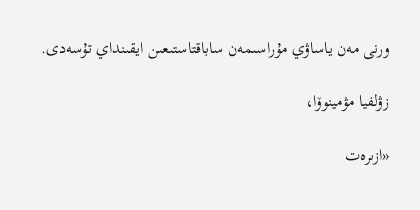ورنى مەن ياساۋي مۇراسىمەن ساباقتاستىعىن ايقىنداي تۇسەدى.

زۋلفيا مۋمينوۆا،

«ازىرەت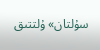سۇلتان» ۇلتتىق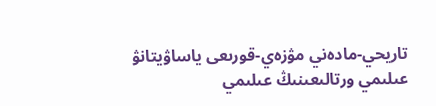تاريحي-مادەني مۋزەي-قورىعى ياساۋيتانۋ عىلىمي ورتالىعىنىڭ عىلىمي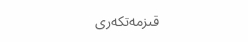قىزمەتكەرى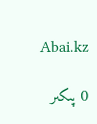Abai.kz

0 پىكىر